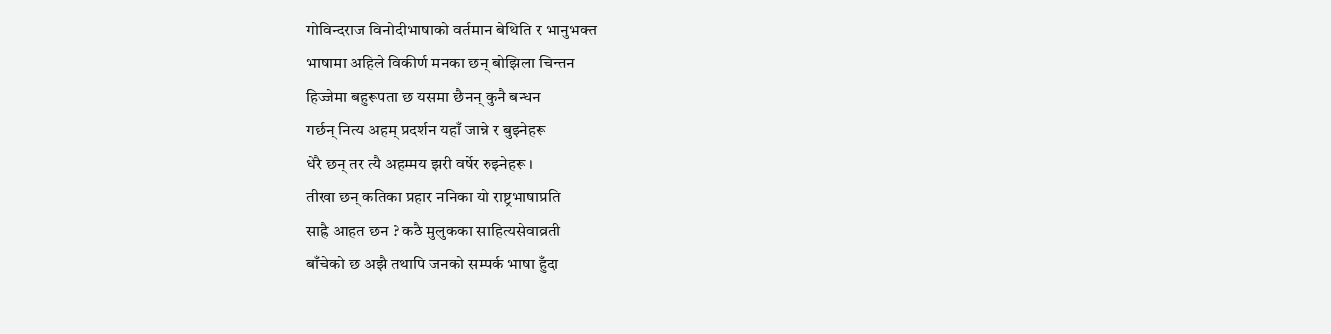गोविन्दराज विनोदीभाषाको वर्तमान बेथिति र भानुभक्त
भाषामा अहिले विकीर्ण मनका छन् बोझिला चिन्तन
हिज्जेमा बहुरूपता छ यसमा छैनन् कुनै बन्धन
गर्छन् नित्य अहम् प्रदर्शन यहाँ जान्ने र बुझ्नेहरू
धेरै छन् तर त्यै अहम्मय झरी वर्षेर रुझ्नेहरू ।
तीखा छन् कतिका प्रहार ननिका यो राष्ट्रभाषाप्रति
साह्रै आहत छन ? कठै मुलुकका साहित्यसेवाव्रती
बाँचेको छ अझै तथापि जनको सम्पर्क भाषा हुँदा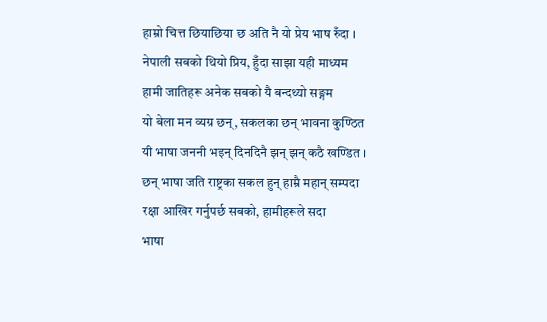हाम्रो चित्त छियाछिया छ अति नै यो प्रेय भाष रुँदा ।
नेपाली सबको थियो प्रिय, हुँदा साझा यही माध्यम
हामी जातिहरू अनेक सबको यै बन्दथ्यो सङ्गम
यो बेला मन व्यग्र छन्, सकलका छन् भावना कुण्ठित
यी भाषा जननी भइन् दिनदिनै झन् झन् कठै खण्डित ।
छन् भाषा जति राष्ट्रका सकल हुन् हाम्रै महान् सम्पदा
रक्षा आखिर गर्नुपर्छ सबको, हामीहरूले सदा
भाषा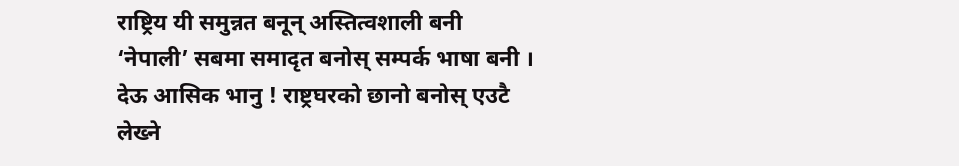राष्ट्रिय यी समुन्नत बनून् अस्तित्वशाली बनी
‘नेपाली’ सबमा समादृत बनोस् सम्पर्क भाषा बनी ।
देऊ आसिक भानु ! राष्ट्रघरको छानो बनोस् एउटै
लेख्ने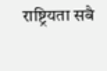राष्ट्रियता सबै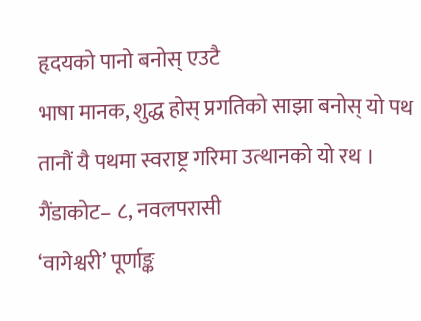हृदयको पानो बनोस् एउटै
भाषा मानक, शुद्ध होस् प्रगतिको साझा बनोस् यो पथ
तानौं यै पथमा स्वराष्ट्र गरिमा उत्थानको यो रथ ।
गैंडाकोट– ८, नवलपरासी
‘वागेश्वरी’ पूर्णाङ्क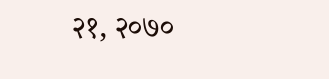२१, २०७०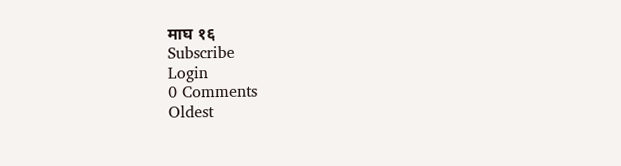माघ १६
Subscribe
Login
0 Comments
Oldest